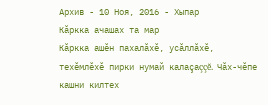Архив - 10 Ноя, 2016 - Хыпар
Кăркка ачашах та мар
Кăркка ашĕн пахалăхĕ, усăллăхĕ, техĕмлĕхĕ пирки нумай калаçаççĕ. Чăх-чĕпе кашни килтех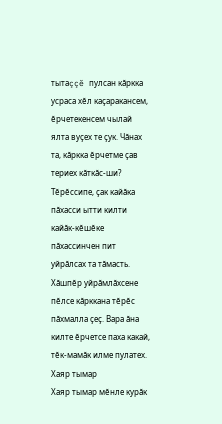тытаççĕ пулсан кăркка усраса хĕл каçаракансем, ĕрчетекенсем чылай ялта вуçех те çук. Чăнах та, кăркка ĕрчетме çав териех кăткăс-ши?
Тĕрĕссипе, çак кайăка пăхасси ытти килти кайăк-кĕшĕке пăхассинчен пит уйрăлсах та тăмасть. Хăшпĕр уйрăмлăхсене пĕлсе кăрккана тĕрĕс пăхмалла çеç. Вара ăна килте ĕрчетсе паха какай, тĕк-мамăк илме пулатех.
Хаяр тымар
Хаяр тымар мĕнле курăк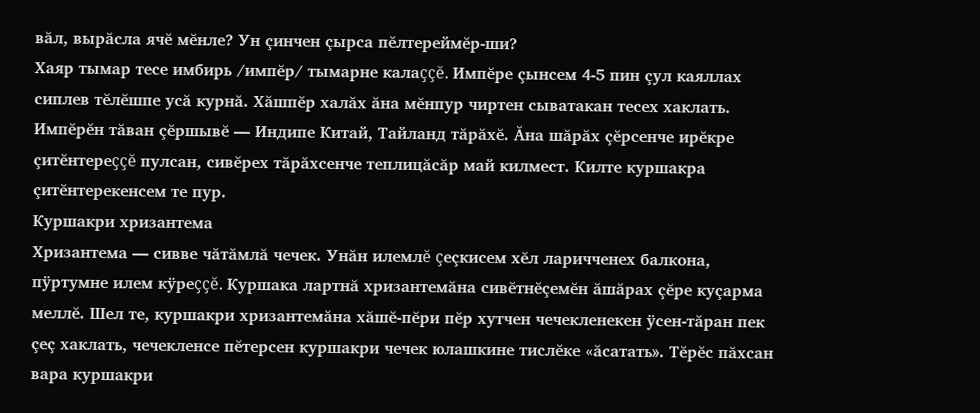вăл, вырăсла ячĕ мĕнле? Ун çинчен çырса пĕлтереймĕр-ши?
Хаяр тымар тесе имбирь /импĕр/ тымарне калаççĕ. Импĕре çынсем 4-5 пин çул каяллах сиплев тĕлĕшпе усă курнă. Хăшпĕр халăх ăна мĕнпур чиртен сыватакан тесех хаклать.
Импĕрĕн тăван çĕршывĕ — Индипе Китай, Тайланд тăрăхĕ. Ăна шăрăх çĕрсенче ирĕкре çитĕнтереççĕ пулсан, сивĕрех тăрăхсенче теплицăсăр май килмест. Килте куршакра çитĕнтерекенсем те пур.
Куршакри хризантема
Хризантема — сивве чăтăмлă чечек. Унăн илемлĕ çеçкисем хĕл ларичченех балкона, пÿртумне илем кÿреççĕ. Куршака лартнă хризантемăна сивĕтнĕçемĕн ăшăрах çĕре куçарма меллĕ. Шел те, куршакри хризантемăна хăшĕ-пĕри пĕр хутчен чечекленекен ÿсен-тăран пек çеç хаклать, чечекленсе пĕтерсен куршакри чечек юлашкине тислĕке «ăсатать». Тĕрĕс пăхсан вара куршакри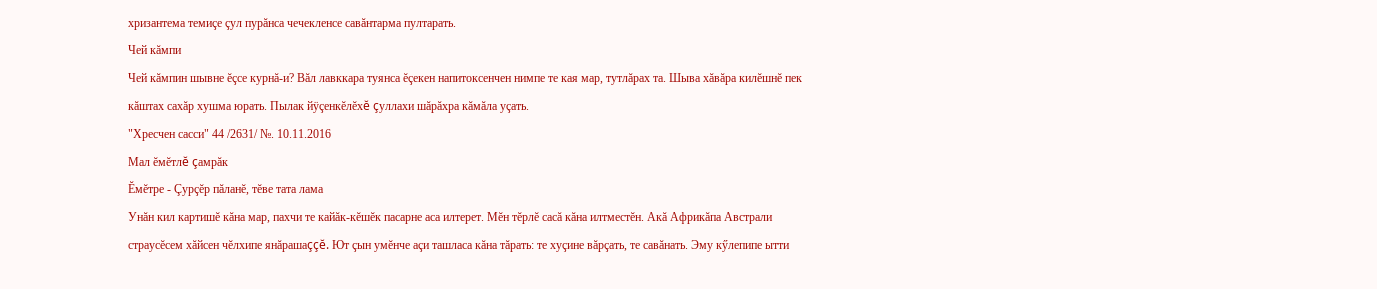хризантема темиçе çул пурăнса чечекленсе савăнтарма пултарать.
Чей кăмпи
Чей кăмпин шывне ĕçсе курнă-и? Вăл лавккара туянса ĕçекен напитоксенчен нимпе те кая мар, тутлăрах та. Шыва хăвăра килĕшнĕ пек кăштах сахăр хушма юрать. Пылак йÿçенкĕлĕхĕ çуллахи шăрăхра кăмăла уçать.
"Хресчен сасси" 44 /2631/ №. 10.11.2016
Мал ĕмĕтлĕ çамрăк
Ĕмĕтре - Çурçĕр пăланĕ, тĕве тата лама
Унăн кил картишĕ кăна мар, пахчи те кайăк-кĕшĕк пасарне аса илтерет. Мĕн тĕрлĕ сасă кăна илтместĕн. Акă Африкăпа Австрали страусĕсем хăйсен чĕлхипе янăрашаççĕ. Ют çын умĕнче аçи ташласа кăна тăрать: те хуçине вăрçать, те савăнать. Эму кӳлепипе ытти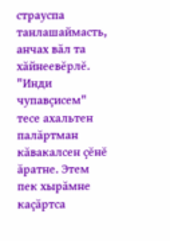страуспа танлашаймасть, анчах вăл та хăйнеевĕрлĕ. "Инди чупавçисем" тесе ахальтен палăртман кăвакалсен çĕнĕ ăратне. Этем пек хырăмне каçăртса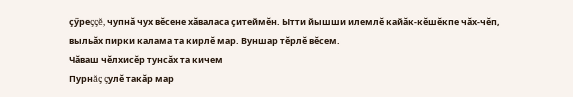çӳреççĕ, чупнă чух вĕсене хăваласа çитеймĕн. Ытти йышши илемлĕ кайăк-кĕшĕкпе чăх-чĕп, выльăх пирки калама та кирлĕ мар. Вуншар тĕрлĕ вĕсем.
Чăваш чĕлхисĕр тунсăх та кичем
Пурнăç çулĕ такăр мар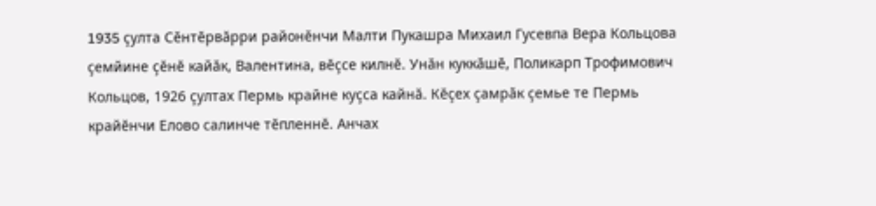1935 çулта Сĕнтĕрвăрри районĕнчи Малти Пукашра Михаил Гусевпа Вера Кольцова çемйине çĕнĕ кайăк, Валентина, вĕçсе килнĕ. Унăн куккăшĕ, Поликарп Трофимович Кольцов, 1926 çултах Пермь крайне куçса кайнă. Кĕçех çамрăк çемье те Пермь крайĕнчи Елово салинче тĕпленнĕ. Анчах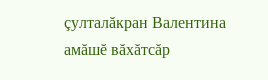çулталăкран Валентина амăшĕ вăхăтсăр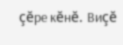çĕре кĕнĕ. Виçĕ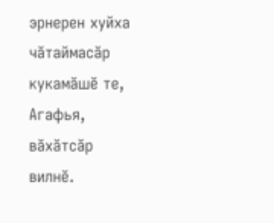эрнерен хуйха чăтаймасăр кукамăшĕ те, Агафья, вăхăтсăр вилнĕ.